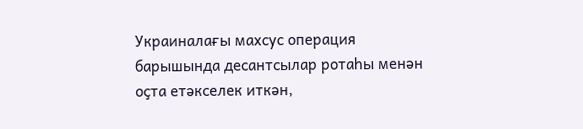Украиналағы махсус операция барышында десантсылар ротаһы менән оҫта етәкселек иткән,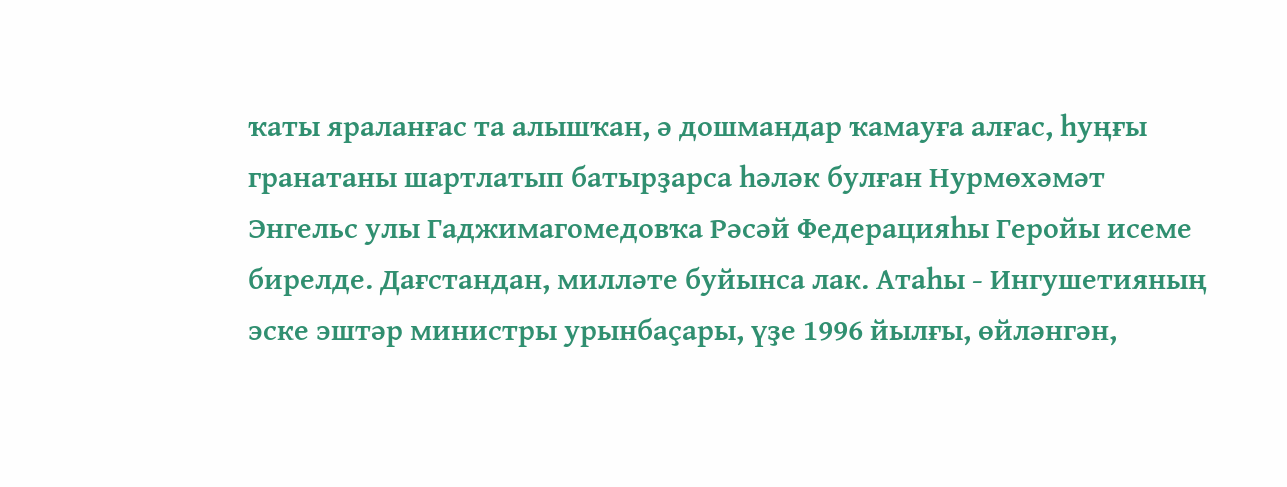ҡаты яраланғас та алышҡан, ә дошмандар ҡамауға алғас, һуңғы гранатаны шартлатып батырҙарса һәләк булған Нурмөхәмәт Энгельс улы Гаджимагомедовҡа Рәсәй Федерацияһы Геройы исеме бирелде. Дағстандан, милләте буйынса лак. Атаһы - Ингушетияның эске эштәр министры урынбаҫары, үҙе 1996 йылғы, өйләнгән,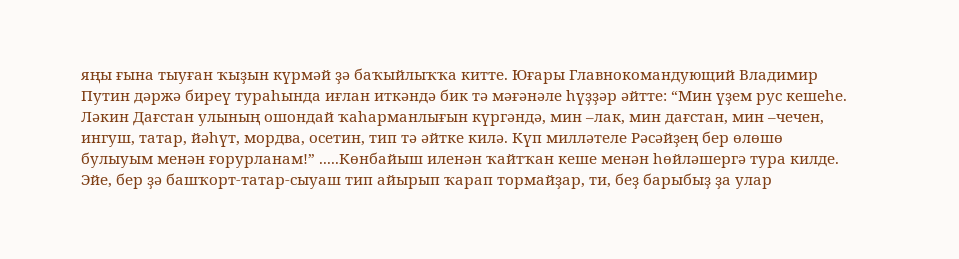яңы ғына тыуған ҡыҙын күрмәй ҙә баҡыйлыҡҡа китте. Юғары Главнокомандующий Владимир Путин дәржә биреү тураһында иғлан иткәндә бик тә мәғәнәле һүҙҙәр әйтте: “Мин үҙем рус кешеһе. Ләкин Дағстан улының ошондай ҡаһарманлығын күргәндә, мин –лак, мин дағстан, мин –чечен, ингуш, татар, йәһүт, мордва, осетин, тип тә әйтке килә. Күп милләтеле Рәсәйҙең бер өлөшө булыуым менән ғорурланам!” .....Көнбайыш иленән ҡайтҡан кеше менән һөйләшергә тура килде. Эйе, бер ҙә башҡорт-татар-сыуаш тип айырып ҡарап тормайҙар, ти, беҙ барыбыҙ ҙа улар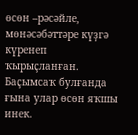өсөн –рәсәйле, мөнәсәбәттәре күҙгә күренеп ҡырыҫланған. Баҫымсаҡ булғанда ғына улар өсөн яҡшы инек.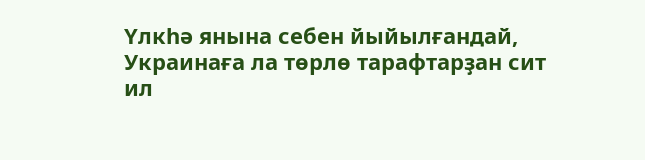Үлкһә янына себен йыйылғандай, Украинаға ла төрлө тарафтарҙан сит ил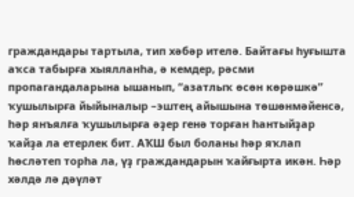граждандары тартыла, тип хәбәр ителә. Байтағы һуғышта аҡса табырға хыялланһа, ә кемдер, рәсми пропагандаларына ышанып, “азатлыҡ өсөн көрәшкә” ҡушылырға йыйыналыр –эштең айышына төшөнмәйенсә, һәр янъялға ҡушылырға әҙер генә торған һантыйҙар ҡайҙа ла етерлек бит. АҠШ был боланы һәр яҡлап һөсләтеп торһа ла, үҙ граждандарын ҡайғырта икән. Һәр хәлдә лә дәүләт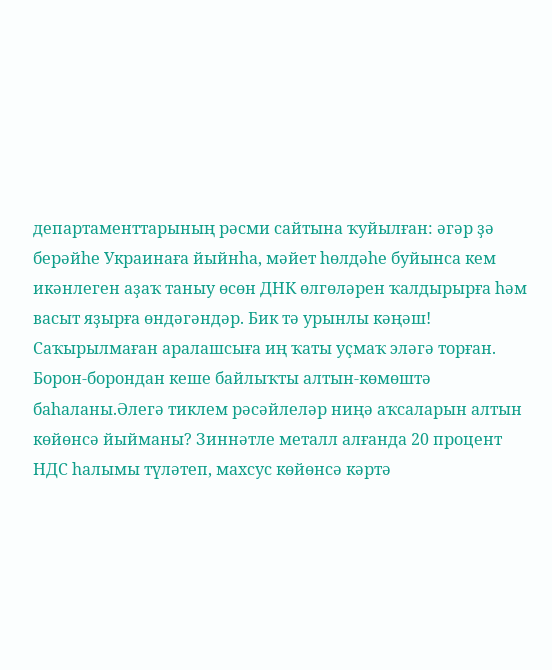департаменттарының рәсми сайтына ҡуйылған: әгәр ҙә берәйһе Украинаға йыйнһа, мәйет һөлдәһе буйынса кем икәнлеген аҙаҡ таныу өсөн ДНК өлгөләрен ҡалдырырға һәм васыт яҙырға өндәгәндәр. Бик тә урынлы кәңәш! Саҡырылмаған аралашсыға иң ҡаты уҫмаҡ эләгә торған.
Борон-борондан кеше байлыҡты алтын-көмөштә баһаланы.Әлегә тиклем рәсәйлеләр ниңә аҡсаларын алтын көйөнсә йыйманы? Зиннәтле металл алғанда 20 процент НДС һалымы түләтеп, махсус көйөнсә кәртә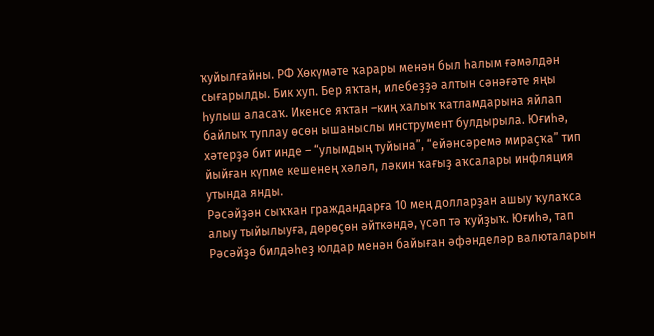ҡуйылғайны. РФ Хөкүмәте ҡарары менән был һалым ғәмәлдән сығарылды. Бик хуп. Бер яҡтан, илебеҙҙә алтын сәнәғәте яңы һулыш аласаҡ. Икенсе яҡтан –киң халыҡ ҡатламдарына яйлап байлыҡ туплау өсөн ышаныслы инструмент булдырыла. Юғиһә, хәтерҙә бит инде – “улымдың туйына”, “ейәнсәремә мираҫҡа” тип йыйған күпме кешенең хәләл, ләкин ҡағыҙ аҡсалары инфляция утында янды.
Рәсәйҙән сыҡҡан граждандарға 10 мең долларҙан ашыу ҡулаҡса алыу тыйылыуға, дөрөҫөн әйткәндә, үсәп тә ҡуйҙыҡ. Юғиһә, тап Рәсәйҙә билдәһеҙ юлдар менән байыған әфәнделәр валюталарын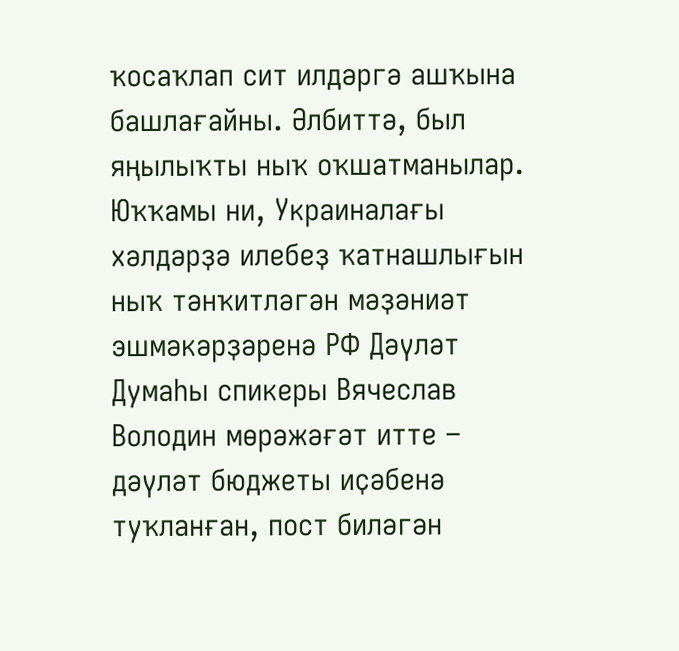ҡосаҡлап сит илдәргә ашҡына башлағайны. Әлбиттә, был яңылыҡты ныҡ оҡшатманылар. Юҡҡамы ни, Украиналағы хәлдәрҙә илебеҙ ҡатнашлығын ныҡ тәнҡитләгән мәҙәниәт эшмәкәрҙәренә РФ Дәүләт Думаһы спикеры Вячеслав Володин мөрәжәғәт итте – дәүләт бюджеты иҫәбенә туҡланған, пост биләгән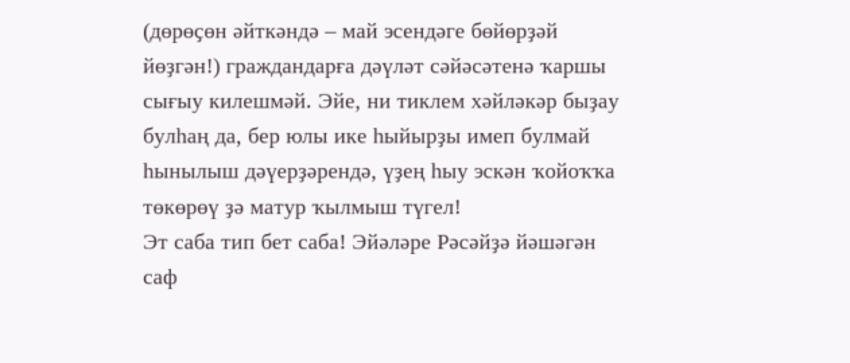(дөрөҫөн әйткәндә – май эсендәге бөйөрҙәй йөҙгән!) граждандарға дәүләт сәйәсәтенә ҡаршы сығыу килешмәй. Эйе, ни тиклем хәйләкәр быҙау булһаң да, бер юлы ике һыйырҙы имеп булмай һынылыш дәүерҙәрендә, үҙең һыу эскән ҡойоҡҡа төкөрөү ҙә матур ҡылмыш түгел!
Эт саба тип бет саба! Эйәләре Рәсәйҙә йәшәгән саф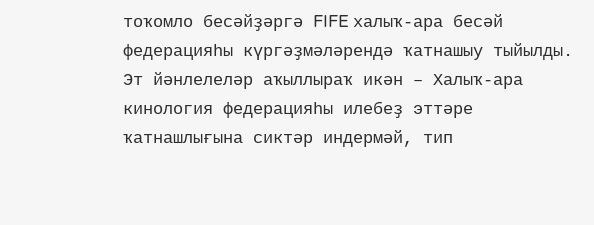тоҡомло бесәйҙәргә FIFE халыҡ-ара бесәй федерацияһы күргәҙмәләрендә ҡатнашыу тыйылды. Эт йәнлелеләр аҡыллыраҡ икән – Халыҡ-ара кинология федерацияһы илебеҙ эттәре ҡатнашлығына сиктәр индермәй, тип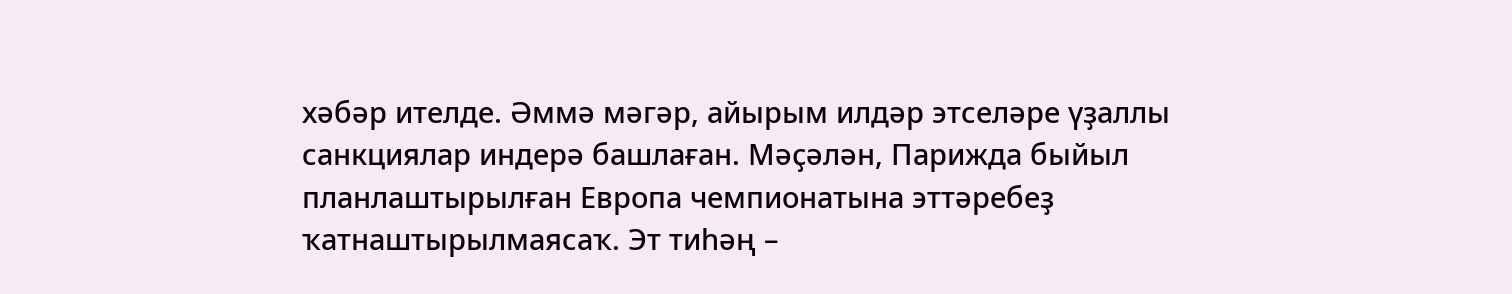хәбәр ителде. Әммә мәгәр, айырым илдәр этселәре үҙаллы санкциялар индерә башлаған. Мәҫәлән, Парижда быйыл планлаштырылған Европа чемпионатына эттәребеҙ ҡатнаштырылмаясаҡ. Эт тиһәң –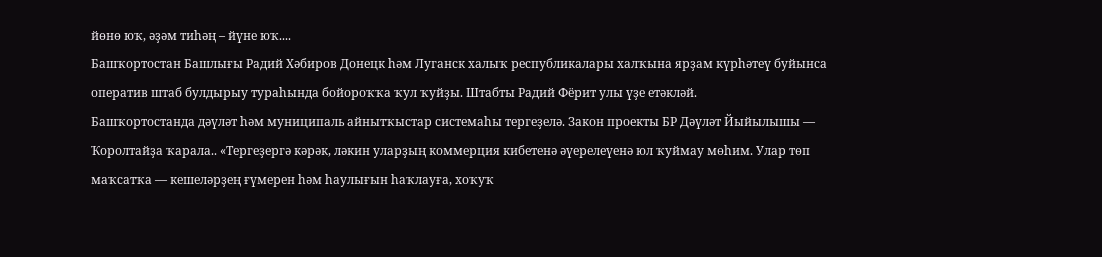йөнө юҡ, әҙәм тиһәң – йүне юҡ....
Башҡортостан Башлығы Радий Хәбиров Донецк һәм Луганск халыҡ республикалары халҡына ярҙам күрһәтеү буйынса оператив штаб булдырыу тураһында бойороҡҡа ҡул ҡуйҙы. Штабты Радий Фёрит улы үҙе етәкләй.
Башҡортостанда дәүләт һәм муниципаль айнытҡыстар системаһы тергеҙелә. Закон проекты БР Дәүләт Йыйылышы — Ҡоролтайҙа ҡарала.. «Тергеҙергә кәрәк, ләкин уларҙың коммерция кибетенә әүерелеүенә юл ҡуймау мөһим. Улар төп маҡсатҡа — кешеләрҙең ғүмерен һәм һаулығын һаҡлауға, хоҡуҡ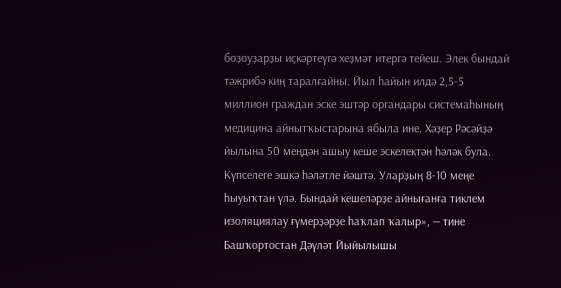боҙоуҙарҙы иҫкәртеүгә хеҙмәт итергә тейеш. Элек бындай тәжрибә киң таралғайны. Йыл һайын илдә 2,5-5 миллион граждан эске эштәр органдары системаһының медицина айнытҡыстарына ябыла ине. Хәҙер Рәсәйҙә йылына 50 меңдән ашыу кеше эскелектән һәләк була. Күпселеге эшкә һәләтле йәштә. Уларҙың 8-10 меңе һыуыҡтан үлә. Бындай кешеләрҙе айнығанға тиклем изоляциялау ғүмерҙәрҙе һаҡлап ҡалыр», — тине Башҡортостан Дәүләт Йыйылышы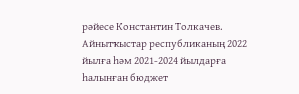рәйесе Константин Толкачев. Айнытҡыстар республиканың 2022 йылға һәм 2021-2024 йылдарға һалынған бюджет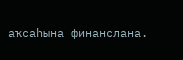аҡсаһына финанслана.